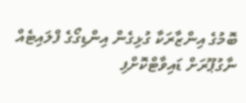ބޮމުގެ އިންޒާރަކާ ގުޅިގެން އިންޑިގޯގެ ފްލައިޓެއް ނާގުޕޫރަށް ޑައިވާޓްކޮށްފި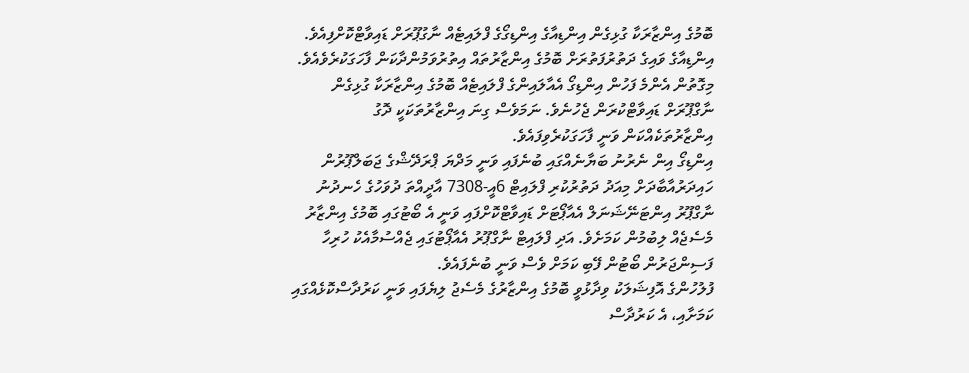ބޮމުގެ އިންޒާރަކާ ގުޅިގެން އިންޑިއާގެ އިންޑިގޯގެ ފްލައިޓެއް ނާގުޕޫރަށް ޑައިވާޓްކޮށްފިއެވެ.
އިންޑިއާގެ ވައިގެ ދަތުރުފަތުރަށް ބޮމުގެ އިންޒާރުތައް އިތުރުވަމުންދާކަން ފާހަގަކުރެވެއެވެ. މިގޮތުން އެންމެ ފަހުން އިންޑިގޯ އެއާލައިންގެ ފްލައިޓެއް ބޮމުގެ އިންޒާރަކާ ގުޅިގެން ނާގްޕޫރަށް ޑައިވާޓްކުރަން ޖެހުނެވެ. ނަމަވެސް ގިނަ އިންޒާރުތަކަކީ ދޮގު އިންޒާރުތަކެއްކަން ވަނީ ފާހަގަކުރެވިފައެވެ.
އިންޑިގޯ އިން ނެރުނު ބަޔާނެއްގައި ބުނެފައި ވަނީ މަދްޔަ ޕްރަދޭޝްގެ ޖަބަލްޕޫރުން ހައިދަރުއާބާދަށް މިއަދު ދަތުރުކުރި ފްލައިޓް 6އީ-7308 އާދީއްތަ ދުވަހުގެ ހެނދުނު ނާގްޕޫރު އިންޓަނޭޝަނަލް އެއާޕޯޓަށް ޑައިވާޓްކޮށްފައި ވަނީ އެ ބޯޓުގައި ބޮމުގެ އިންޒާރު މެސެޖެއް ލިބުމުން ކަމަށެވެ. އަދި ފްލައިޓް ނާގްޕޫރު އެއާޕޯޓުގައި ޖެއްސުމާއެކު ހުރިހާ ފަސިންޖަރުން ބޯޓުން ފޭބި ކަމަށް ވެސް ވަނީ ބުނެފައެވެ.
ފުލުހުންގެ އޮފިޝަލަކު ވިދާޅުވީ ބޮމުގެ އިންޒާރުގެ މެސެޖު ލިޔެފައި ވަނީ ކަރުދާސްކޮޅެއްގައި ކަމަށާއި، އެ ކަރުދާސް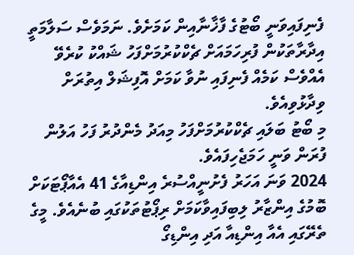ފެނިފައިވަނީ ބޯޓުގެ ފާޚާނާއިން ކަމަށެވެ. ނަމަވެސް ސަލާމަތީ އިދާރާތަކުން ފުރިހަމައަށް ޗެކްކުރުމަށްފަހު ޝައްކު ކުރެވޭ އެއްވެސް ކަމެއް ފެނިފައި ނުވާ ކަމަށް އޮފިޝަލް އިތުރަށް ވިދާޅުވިއެވެ.
މި ބޯޓު ބަލައި ޗެކްކުރުމަށްފަހު މިއަދު މެންދުރު ފަހު އަލުން ފުރަން ވަނީ ހަމަޖެހިފައެވެ.
2024 ވަނަ އަހަރު ފެށުނީއްސުރެ އިންޑިއާގެ 41 އެއާޕޯޓަކަށް ބޮމުގެ އިންޒާރު ލިބިފައިވާކަމަށް ރިޕޯޓުތަކުގައި ބުނެއެވެ. މީގެ ތެރޭގައި އެއާ އިންޑިއާ އަދި އިންޑިގޯ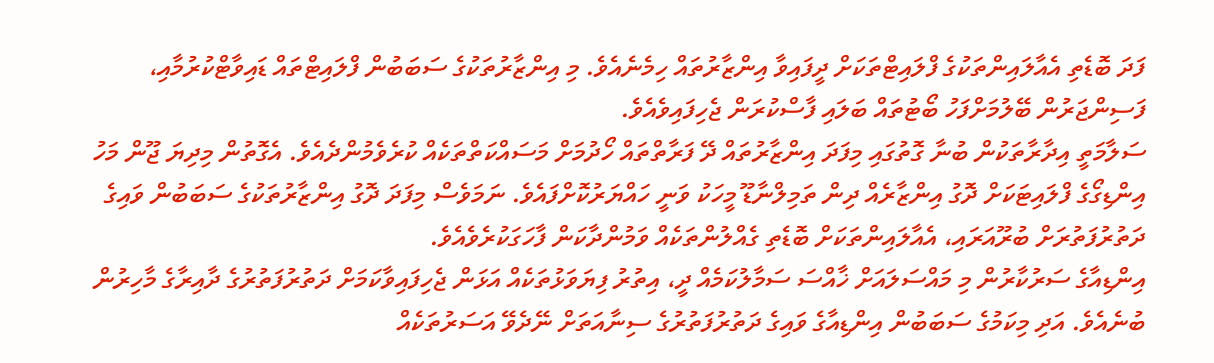ފަދަ ބޮޑެތި އެއާލައިންތަކުގެ ފްލައިޓްތަކަށް ދީފައިވާ އިންޒާރުތައް ހިމެނެއެވެ. މި އިންޒާރުތަކުގެ ސަބަބުން ފްލައިޓްތައް ޑައިވާޓްކުރުމާއި، ފަސިންޖަރުން ބޭލުމަށްފަހު ބޯޓުތައް ބަލައި ފާސްކުރަން ޖެހިފައިވެއެވެ.
ސަލާމަތީ އިދާރާތަކުން ބުނާ ގޮތުގައި މިފަދަ އިންޒާރުތައް ދޭ ފަރާތްތައް ހޯދުމަށް މަސައްކަތްތަކެއް ކުރެވެމުންދެއެވެ. އެގޮތުން މިދިޔަ ޖޫން މަހު އިންޑިގޯގެ ފްލައިޓަކަށް ދޮގު އިންޒާރެއް ދިން ތަމިލްނާޑޫ މީހަކު ވަނީ ހައްޔަރުކޮށްފައެވެ. ނަމަވެސް މިފަދަ ދޮގު އިންޒާރުތަކުގެ ސަބަބުން ވައިގެ ދަތުރުފަތުރަށް ބުރޫއަރައި، އެއާލައިންތަކަށް ބޮޑެތި ގެއްލުންތަކެއް ވަމުންދާކަން ފާހަގަކުރެވެއެވެ.
އިންޑިއާގެ ސަރުކާރުން މި މައްސަލައަށް ޚާއްސަ ސަމާލުކަމެއް ދީ، އިތުރު ފިޔަވަޅުތަކެއް އަޅަން ޖެހިފައިވާކަމަށް ދަތުރުފަތުރުގެ ދާއިރާގެ މާހިރުން ބުނެއެވެ. އަދި މިކަމުގެ ސަބަބުން އިންޑިއާގެ ވައިގެ ދަތުރުފަތުރުގެ ސިނާއަތަށް ނޭދެވޭ އަސަރުތަކެއް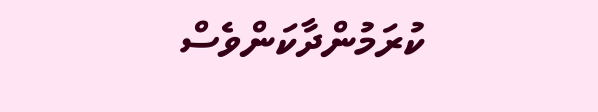ކުރަމުންދާކަންވެސް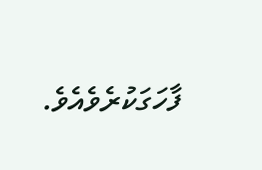ފާހަގަކުރެވެއެވެ.